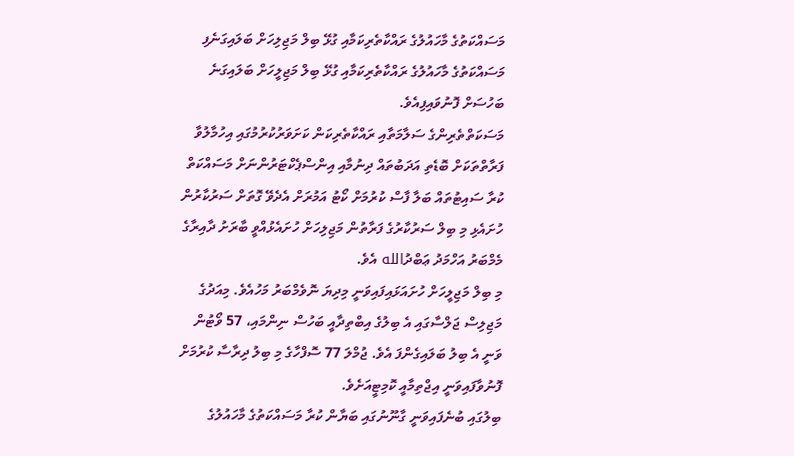މަސައްކަތުގެ މާހައުލުގެ ރައްކާތެރިކަމާއި ގުޅޭ ބިލް މަޖިލިހަށް ބަލައިގަނެފި
މަސައްކަތުގެ މާހައުލުގެ ރައްކާތެރިކަމާއި ގުޅޭ ބިލް މަޖިލީހަށް ބަލައިގަނެ ބަހުސަށް ފޮނުވައިފިއެވެ.
މަސަކަތްތެރިންގެ ސަލާމަތާއި ރައްކާތެރިކަން ކަށަވަރުކުރުމުގައި އިހުމާލުވާ ފަރާތްތަކަށް ބޮޑެތި އަދަބުތައް ދިނުމާއި އިންސްޕެކްޓަރުންނަށް މަސައްކަތް ކުރާ ސައިޓުތައް ބަލާ ފާސް ކުރުމަށް ކޯޓު އަމުރަށް އެދެވޭ ގޮތަށް ސަރުކާރުން ހުށައެޅި މި ބިލް ސަރުކާރުގެ ފަރާތުން މަޖިލިހަށް ހުށައެޅުއްވީ ބާރަށު ދާއިރާގެ މެމްބަރު އަހްމަދު ޢަބްދުالله އެވެ.
މި ބިލް މަޖިލީހަށް ހުށައަޅައިފައިވަނީ މިދިޔަ ނޮވެމްބަރު މަހުއެވެ. މިއަދުގެ މަޖިލިސް ޖަލްސާގައި އެ ބިލުގެ އިބްތިދާއީ ބަހުސް ނިންމައި، 57 ވޯޓުން ވަނީ އެ ބިލު ބަލައިގެންފަ އެވެ. ޖުމްލަ 77 ސޮފްހާގެ މި ބިލު ދިރާސާ ކުރުމަށް ފޮނުވާފައިވަނީ އިޖްތިމާއީ ކޮމިޓީއަށެވެ.
ބިލުގައި ބުނެފައިވަނީ ގާނޫނުގައި ބަޔާން ކުރާ މަސައްކަތުގެ މާހައުލުގެ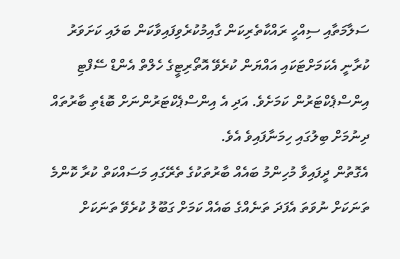ސަލާމަތާއި ސިއްހީ ރައްކާތެރިކަން ގާއިމުކުރެވިފައިވާކަން ބަލައި ކަށަވަރު ކުރާނީ އެކަމަށްޓަކައި އައްޔަން ކުރެވޭ އޮތޯރިޓީގެ ހެލްތް އެންޑް ސޭފްޓި އިންސްޕެކްޓަރުން ކަމަށެވެ. އަދި އެ އިންސްޕެކްޓަރުންނަށް ބޮޑެތި ބާރުތައް ދިނުމަށް ބިލުގައި ހިމަނާފައިވެ އެވެ.
އެގޮތުން ދީފައިވާ މުހިންމު ބައެއް ބާރުތަކުގެ ތެރޭގައި މަސައްކަތް ކުރާ ކޮންމެ ތަނަކަށް ނުވަތަ އެފަދަ ތަނެއްގެ ބައެއް ކަމަށް ގަބޫލު ކުރެވޭ ތަނަކަށް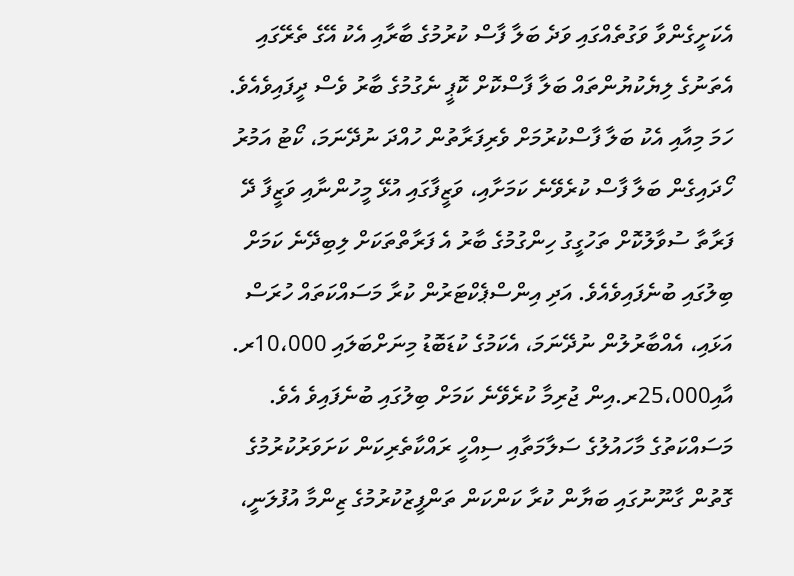އެކަށީގެންވާ ވަގުތެއްގައި ވަދެ ބަލާ ފާސް ކުރުމުގެ ބާރާއި އެކު އޭގެ ތެރޭގައި އެތަނުގެ ލިޔެކުޔުންތައް ބަލާ ފާސްކޮށް ކޮޕީ ނެގުމުގެ ބާރު ވެސް ދީފައިވެއެވެ.
ހަމަ މިއާއި އެކު ބަލާ ފާސްކުރުމަށް ވެރިފަރާތުން ހުއްދަ ނުދޭނަމަ، ކޯޓު އަމުރު ހޯދައިގެން ބަލާ ފާސް ކުރެވޭނެ ކަމަށާއި، ވަޒީފާގައި އުޅޭ މީހުންނާއި ވަޒީފާ ދޭ ފަރާތާ ސުވާލުކޮށް ތަހުގީގު ހިންގުމުގެ ބާރު އެ ފަރާތްތަކަށް ލިބިދޭނެ ކަމަށް ބިލުގައި ބުނެފައިވެއެވެ. އަދި އިންސްޕެކްޓަރުން ކުރާ މަސައްކަތައް ހުރަސް އަޅައި، އެއްބާރުލުން ނުދޭނަމަ، އެކަމުގެ ކުޑަބޮޑު މިނަށްބަލައި 10،000ރ. އާއި25،000ރ.އިން ޖުރިމާ ކުރެވޭނެ ކަމަށް ބިލުގައި ބުނެފައިވެ އެވެ.
މަސައްކަތުގެ މާހައުލުގެ ސަލާމަތާއި ސިއްހީ ރައްކާތެރިކަން ކަށަވަރުކުރުމުގެ ގޮތުން ގާނޫނުގައި ބަޔާން ކުރާ ކަންކަން ތަންފީޒުކުރުމުގެ ޒިންމާ އުފުލަނީ،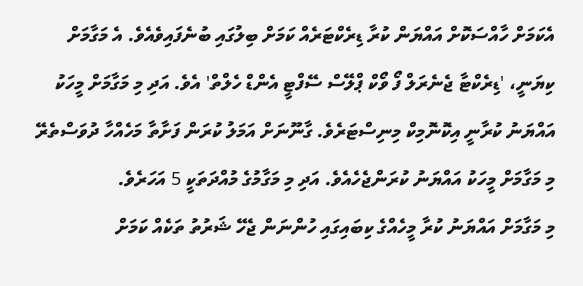އެކަމަށް ހާއްސަކޮށް އައްޔަން ކުރާ ޑިރެކްޓަރެއް ކަމަށް ބިލުގައި ބުނެފައިވެއެވެ. އެ މަގާމަށް ކިޔަނީ، 'ޑިރެކްޓާ ޖެނެރަލް ފޯ ވޯކް ޕްލޭސް ސޭފްޓީ އެންޑް ހެލްތް' އެވެ. އަދި މި މަގާމަށް މީހަކު އައްޔަނު ކުރާނީ އިކޮނޮމިކް މިނިސްޓަރެވެ. ގާނޫނަށް އަމަލު ކުރަން ފަށާތާ މަހެއްހާ ދުވަސްތެރޭ މި މަގާމަށް މީހަކު އައްޔަނު ކުރަންޖެހެއެވެ. އަދި މި މަގާމުގެ މުއްދަތަކީ 5 އަހަރެވެ.
މި މަގާމަށް އައްޔަނު ކުރާ މީހެއްގެ ކިބައިގައި ހުންނަން ޖެހޭ ޝަރުތު ތަކެއް ކަމަށް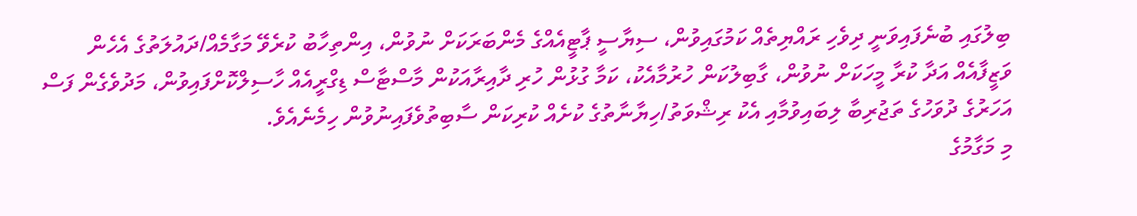ބިލުގައި ބުނެފައިވަނީ ދިވެހި ރައްޔިތެއް ކަމުގައިވުން، ސިޔާސީ ޕާޓީއެއްގެ މެންބަރަކަށް ނުވުން، އިންތިހާބު ކުރެވޭ މަގާމެއް/ދައުލަތުގެ އެހެން ވަޒީފާއެއް އަދާ ކުރާ މީހަކަށް ނުވުން، ގާބިލުކަން ހުރުމާއެކު، ކަމާ ގުޅުން ހުރި ދާއިރާއަކުން މާސްޓާސް ޑިގްރީއެއް ހާސިލްކޮށްފައިވުން، މަދުވެގެން ފަސް އަހަރުގެ ދުވަހުގެ ތަޖުރިބާ ލިބައިވުމާއި އެކު ރިޝްވަތު/ހިޔާނާތުގެ ކުށެއް ކުރިކަން ސާބިތުވެފައިނުވުން ހިމެނެއެވެ.
މި މަގާމުގެ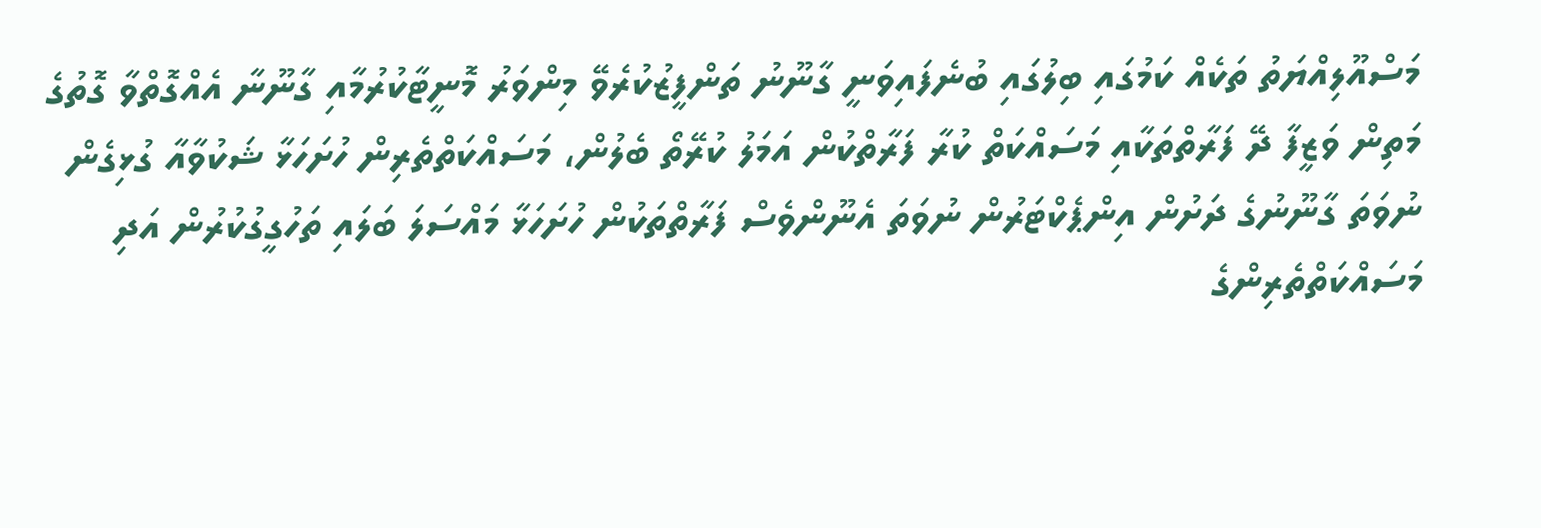މަސްއޫލިއްޔަތު ތަކެއް ކަމުގައި ބިލުގައި ބުނެފައިވަނީ ގާނޫނު ތަންފީޒުކުރެވޭ މިންވަރު މޮނީޓާކުރުމާއި ގާނޫނާ އެއްގޮތްވާ ގޮތުގެ މަތިން ވަޒީފާ ދޭ ފަރާތްތަކާއި މަސައްކަތް ކުރާ ފަރާތްކުން އަމަލު ކުރޭތޯ ބެލުން، މަސައްކަތްތެރިން ހުށަހަޅާ ޝަކުވާއާ ގުޅިގެން ނުވަތަ ގާނޫނުގެ ދަށުން އިންޕެކްޓަރުން ނުވަތަ އެނޫންވެސް ފަރާތްތަކުން ހުށަހަޅާ މައްސަލަ ބަލައި ތަހުގީގުކުރުން އަދި
މަސައްކަތްތެރިންގެ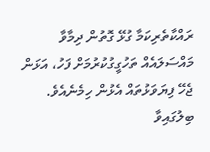ރައްކާތެރިކަމާ ގުޅޭ ގޮތުން ދިމާވާ މައްސަލައެއް ތަހުގީގުކުރުމަށް ފަހު، އަޅަން ޖެހޭ ފިޔަވަޅުތައް އެޅުން ހިމެނެއެވެ.
ބިލުގައިވާ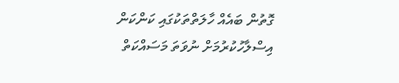ގޮތުން ބައެއް ހާލަތްތަކުގައި ކަންކަން އިސްލާހުކުރުމަށް ނުވަތަ މަސައްކަތް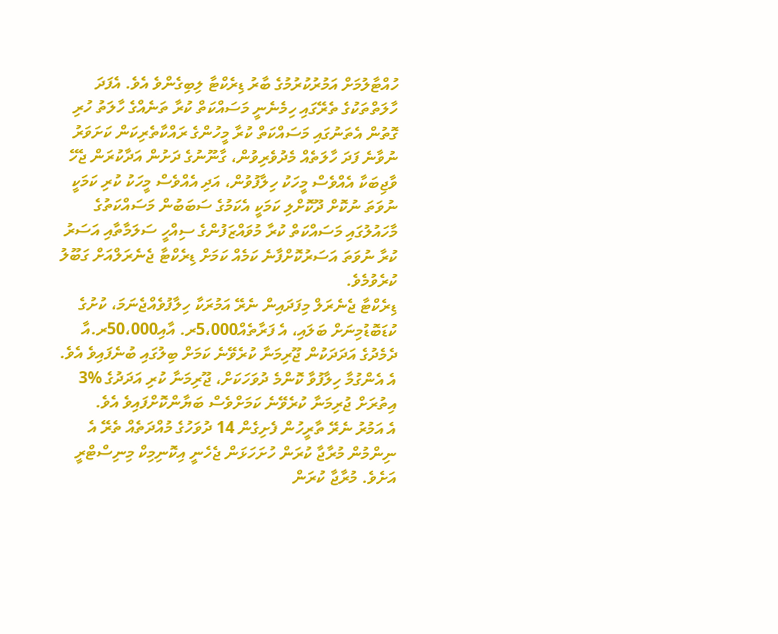ހުއްޓާލުމަށް އަމުރުކުރުމުގެ ބާރު ޑިރެކްޓާ ލިބިގެންވެ އެވެ. އެފަދަ ހާލަތްތަކުގެ ތެރޭގައި ހިމެނެނީ މަސައްކަތް ކުރާ ތަނެއްގެ ހާލަތު ހުރި ގޮތުން އެތަނުގައި މަސައްކަތް ކުރާ މީހުންގެ ރައްކާތެރިކަން ކަށަވަރު ނުވާނެ ފަދަ ހާލަތެއް މެދުވެރިވުން، ގާނޫނުގެ ދަށުން އަދާކުރަން ޖެހޭ ވާޖިބަކާ އެއްވެސް މީހަކު ހިލާފުވުން، އަދި އެއްވެސް މީހަކު ކުރި ކަމަކީ ނުވަތަ ނުކޮށް ދޫކޮށްލި ކަމަކީ އެކަމުގެ ސަބަބުން މަސައްކަތުގެ މާހައުލުގައި މަސައްކަތް ކުރާ މުވައްޒަފުންގެ ސިއްހީ ސަލަމާތާއި އަސަރު ކުރާ ނުވަތަ އަސަރުކޮށްފާނެ ކަމެއް ކަމަށް ޑިރެކްޓާ ޖެނެރަލްއަށް ގަބޫލު ކުރެވުމެވެ.
ޑިރެކްޓާ ޖެނެރަލް މިފަދައިން ނެރޭ އަމުރަކާ ހިލާފުވެއްޖެނަމަ، ކުށުގެ ކުޑަބޮޑުމިނަށް ބަލައި، އެ ފަރާތެއް5،000ރ. އާއި50،000ރ.އާ ދެމެދުގެ އަދަދަކުން ޖޫރިމަނާ ކުރެވޭނެ ކަމަށް ބިލުގައި ބުނެފައިވެ އެވެ. އެ އެންގުމާ ހިލާފުވާ ކޮންމެ ދުވަހަކަށް، ޖޫރިމަނާ ކުރި އަދަދުގެ %3 އިތުރަށް ޖުރިމަނާ ކުރެވޭނެ ކަމަށްވެސް ބަޔާންކޮށްފައިވެ އެވެ.
އެ އަމުރު ނެރޭ ތާރީހުން ފެށިގެން 14 ދުވަހުގެ މުއްދަތެއް ތެރޭ އެ ނިންމުން މުރާޖާ ކުރަން ހުށަހަޅަން ޖެހެނީ އިކޮނިމިކް މިނިސްޓްރީ އަށެވެ. މުރާޖާ ކުރަން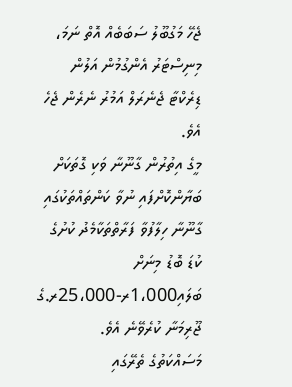ޖެހޭ މަގުބޫލު ސަބަބެއް އޮތް ނަމަ، މިނިސްޓަރު އެންގުމުން އަލުން ޑިރެކްޓާ ޖެނެރަލް އަމުރު ނެރެން ޖެހެ އެވެ.
މީގެ އިތުރުން ގާނޫނާ ވަކި ގޮތަކަށް ބަޔާންކޮށްފައި ނުވާ ކަންތައްތަކުގައި ގާނޫނާ ހިލާފުވާ ފަރާތްތަކާމެދު ކުށުގެ ކުޑަ ބޮޑު މިނަށް ބަލައި1،000ރ-25،000ރ.ގެ ޖޫރިމަނާ ކުރެވޭނެ އެވެ.
މަސައްކަތުގެ ތެރޭގައި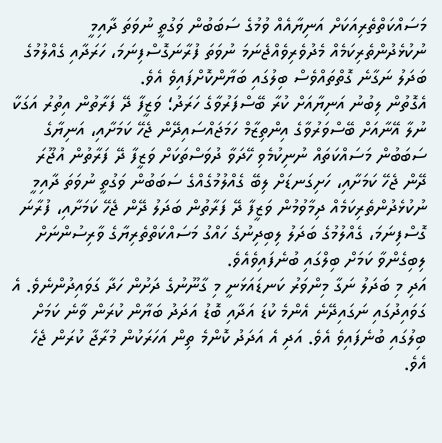މަސައްކަތްތެރިއަކަށް އަނިޔާއެއް ވުމުގެ ސަބަބުން ވަގުތީ ނުވަތަ ދާއިމީ ނުކުޅެދުންތެރިކަމެއް މެދުވެރިވެއްޖެނަމަ ނުވަތަ ފުރާނަގޮސްފިނަމަ، ހަރަދާއި ގެއްލުމުގެ ބަދަލު ނަގާނެ ގޮތްތައްވެސް ބިލުގައި ބަޔާންކޮށްފައިވެ އެވެ.
އެގޮތުން ލިބުނު އަނިޔާއަށް ކުރާ ބޭސްފަރުވާގެ ހަރަދު؛ ވަޒީފާ ދޭ ފަރާތުން އިތުރު އަގަކާ ނުލާ އޭނާއަށް ބޭސްވަރުވާގެ އިންތިޒާމް ހަމަޖައްސައިދޭން ޖެހޭ ކަމަށާއި، އަނިޔާގެ ސަބަބުން މަސައްކަތައް ނުނިކުމެވި ހޭދަވާ ދުވަސްތަކަށް ވަޒީފާ ދޭ ފަރާތުން އުޖޫރަ ދޭން ޖެހޭ ކަމަށާއި، ހަށިގަނޑަށް ލިބޭ ގެއްލުމުގެއްގެ ސަބަބުން ވަގުތީ ނުވަތަ ދާއިމީ ނުކުޅެދުންތެރިކަމެއް ދިމާވުމުން ވަޒީފާ ދޭ ފަރާތުން ބަދަލު ދޭން ޖެހޭ ކަމަށާއި، ފުރާނަ ގޮސްފިނަމަ، ގެއްލުމުގެ ބަދަލު ލިބިދިނުގެ ހައްގު މަސައްކަތްތެރިޔާގެ ވާރިސުންނަށް ލިބިގެންވާ ކަމަށް ބިލްގައި ބުނެފައިވެއެވެ.
އަދި މި ބަދަލު ނަގާ މިންވަރު ކަނޑައަޅަނީ މި ގާނޫނުގެ ދަށުން ހަދާ ގަވައިދުންނެވެ. އެ ގަވައިދުގައި ނަގައިދޭނެ އެންމެ ކުޑަ އަދާއި ބޮޑު އަދަދު ބަޔާން ކުރަން ވާނެ ކަމަށް ބިލުގައި ބުނެފައިވެ އެވެ. އަދި އެ އަދަދު ކޮންމެ ތިން އަހަރަކުން މުރާޖާ ކުރަން ޖެހެ އެވެ.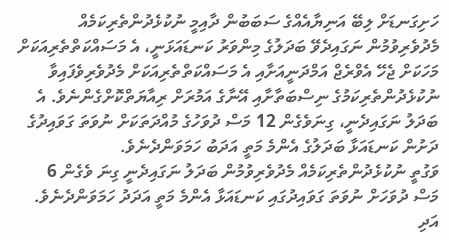ހަށިގަނޑަށް ލިބޭ އަނިޔާއެއްގެ ސަބަބުން ދާއިމީ ނުކުޅެދުންތެރިކަމެއް މެދުވެރިވުމުން ނަގައިދެވޭ ބަދަލުގެ މިންވަރު ކަނޑައަޅަނީ، އެ މަސައްކަތްތެރިއަކަށް މަހަކަށް ޖެހޭ އެވްރެޖް އަމްދަނީއަށާއި އެ މަސައްކަތްތެރިއަކަށް މެދުވެރިވެފައިވާ ނުކުޅެދުންތެރިކަމުގެ ނިސްބަތާށާއި އޭނާގެ އަމުރަށް ރިއާޔަތްކޮށްގެންނެވެ. އެ ބަދަލު ނަގައިދެނީ، ގިނަވެގެން 12 މަސް ދުވަހުގެ މުއްދަތަކަށް ނުވަތަ ގަވައިދުގެ ދަށުން ކަނޑައަޅާ ބަދަލުގެ އެންމެ މަތީ އަދަބު ހަމަވަންދެނެވެ.
ވަގުތީ ނުކުޅެދުންތެރިކަމެއް މެދުވެރިވުމުން ބަދަލު ނަގައިދެނީ ގިނަ ވެގެން 6 މަސް ދުވަހަށް ނުވަތަ ގަވައިދުގައި ކަނޑައަޅާ އެންމެ މަތީ އަދަދު ހަމަވަންދެނެވެ. އަދި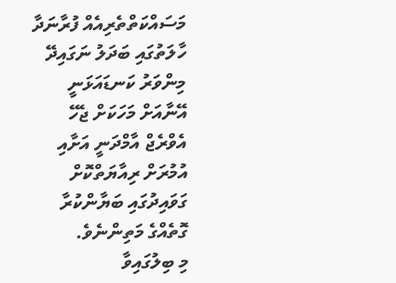މަސައްކަތްތެރިއެއް ފުރާނަދާ ހާލަތުގައި ބަދަލު ނަގައިދޭ މިންވަރު ކަނޑައަޅަނީ އޭނާއަށް މަހަކަށް ޖެހޭ އެވްރެޖް އާމްދަނީ އަށާއި އުމުރަށް ރިއާޔަތްކޮށް ގަވައިދުގައި ބަޔާންކުރާ ގޮތެއްގެ މަތިންނެވެ.
މި ބިލުގައިވާ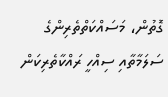ގޮތުން، މަސައްކަތްތެރިންގެ ސަލަމާތާއި ސިއްހީ ރައްކާތެރިކަން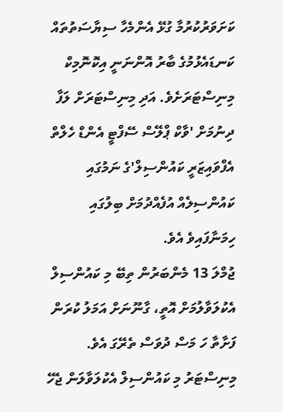ކަށަވަރުކުރުމާ ގުޅޭ އެންމެހާ ސިޔާސަތުތައް ކަނޑައެޅުމުގެ ބާރު އޮންނަނީ އިކޮނޮމިކް މިނިސްޓަރަށެވެ. އަދި މިނިސްޓަރަށް ލަފާ ދިނުމަށް 'ވާކް ޕްލޭސް ސޭފްޓީ އެންޑް ހެލްތް އެފްވައިޒަރީ ކައުންސިލް'ގެ ނަމުގައި ކައުންސިލެއް އުފެއްދުމަށް ބިލުގައި ހިމަނާފައިވެ އެވެ.
ޖުމްލަ 13 މެންބަރުން ތިބޭ މި ކައުންސިލް އެކުލަވާލުމަށް އޮތީ، ގާނޫނަށް އަމަލު ކުރަން ފަށާތާ ހަ މަސް ދުވަސް ތެރޭގަ އެވެ. މިނިސްޓަރު މި ކައުންސިލް އެކުލަވާލަން ޖެހޭ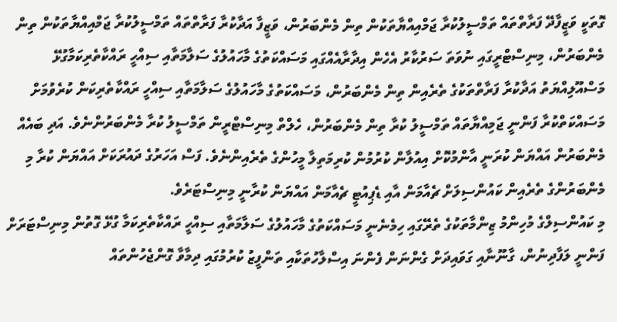ގޮތަކީ ވަޒީފާދޭ ފަރާތްތައް ތަމްސީލުކުރާ ޖަމްއިއްޔާތަކުން ތިން މެންބަރުން، ވަޒީފާ އަދާކުރާ ފަރާތްތައް ތަމްސީލުކުރާ ޖަމްއިއްޔާތަކުން ތިން މެންބަރުން، މިނިސްޓްރީގައި ނުވަތަ ސަރުކާރު އެހެން އިދާރާއެއްގައި މަސައްކަތުގެ މާހައުލުގެ ސަލާމަތާއި ސިއްހީ ރައްކާތެރިކަމާގުޅޭ މަސްއޫލިއްޔަތު އަދާކުރާ ފަރާތްތަކުގެ ތެރެއިން ތިން މެންބަރުން، މަސައްކަތުގެ މާހައުލުގެ ސަލާމަތާއި ސިއްހީ ރައްކާތެރިކަން ކުރެވުމަށް މަސައްކަތްކުރާ ފަންނީ ޖަމިއްޔާތައް ތަމްސީލު ކުރާ ތިން މެންބަރުން، ހެލްތް މިނިސްޓްރީން ތަމްސީލު ކުރާ މެންބަރުންނެވެ. އަދި ބައެއް މެންބަރުން އައްޔަން ކުރަނީ އާންމުކޮށް އިއުލާން ކުރުމުން ކުރިމަތިލާ މީހުންގެ ތެރެއިންނެވެ. ފަސް އަހަރުގެ ދައުރަކަށް އައްޔަން ކުރާ މި މެންބަރުންގެ ތެރެއިން ކައުންސިލަށް ޗެއާމަން އާއި ޑެޕިއުޓީ ޗެއާމަން އައްޔަން ކުރާނީ މިނިސްޓަރެވެ.
މި ކައުންސިލްގެ މުހިންމު ޒިންމާތަކުގެ ތެރޭގައި ހިމެނެނީ މަސައްކަތުގެ މާހައުލުގެ ސަލާމަތާއި ސިއްހީ ރައްކާތެރިކަމާ ގުޅޭ ގޮތުން މިނިސްޓަރަށް ފަންނީ ލަފާދިނުން، ގާނޫނާއި ގަވައިދަށް ގެންނަން ފެންނަ އިސްލާހުތަކާއި ތަންފީޒު ކުރުމުގައި ދިމާވާ ގޮންޖެހުންތައް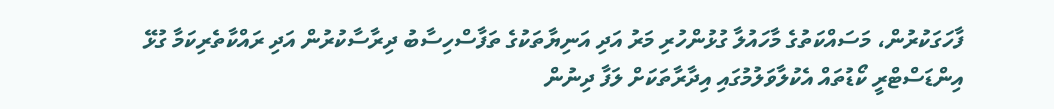ފާހަގަކުރުން، މަސައްކަތުގެ މާހައުލާ ގުޅުންހުރި މަރު އަދި އަނިޔާތަކުގެ ތަފާސްހިސާބު ދިރާސާކުރުން އަދި ރައްކާތެރިކަމާ ގުޅޭ އިންޑަސްޓްރީ ކޯޑުތައް އެކުލާވަލުމުގައި އިދާރާތަކަށް ލަފާ ދިނުން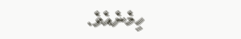ހިމެނެއެވެ.